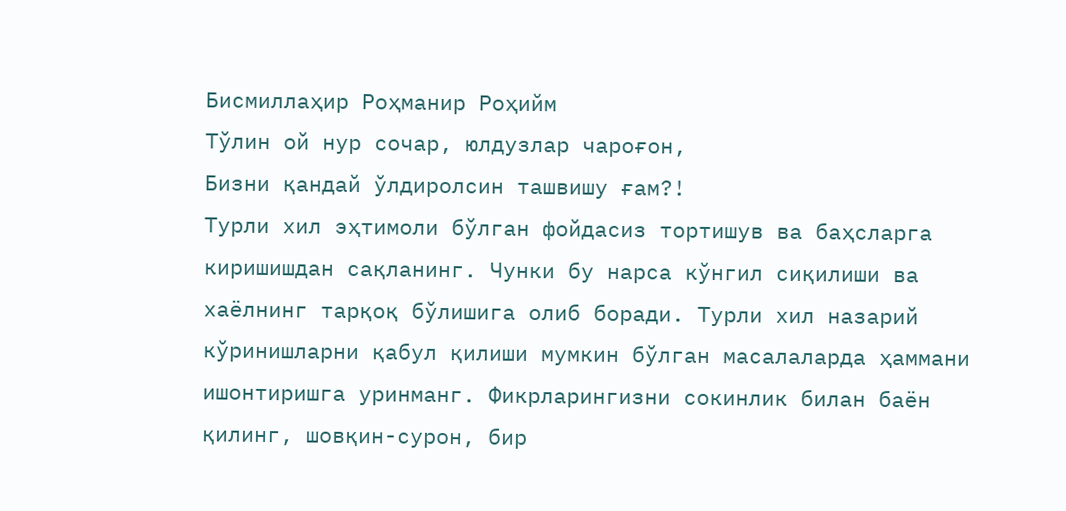Бисмиллаҳир Роҳманир Роҳийм
Тўлин ой нур сочар, юлдузлар чароғон,
Бизни қандай ўлдиролсин ташвишу ғам?!
Турли хил эҳтимоли бўлган фойдасиз тортишув ва баҳсларга киришишдан сақланинг. Чунки бу нарса кўнгил сиқилиши ва хаёлнинг тарқоқ бўлишига олиб боради. Турли хил назарий кўринишларни қабул қилиши мумкин бўлган масалаларда ҳаммани ишонтиришга уринманг. Фикрларингизни сокинлик билан баён қилинг, шовқин-сурон, бир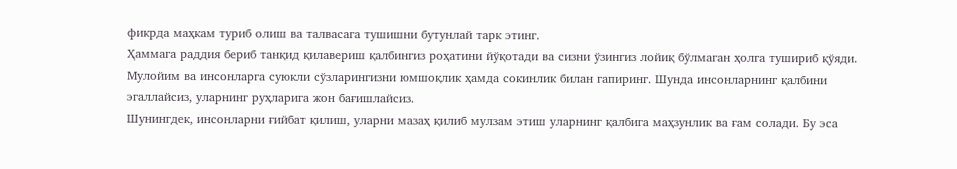фикрда маҳкам туриб олиш ва талвасага тушишни бутунлай тарк этинг.
Ҳаммага раддия бериб танқид қилавериш қалбингиз роҳатини йўқотади ва сизни ўзингиз лойиқ бўлмаган ҳолга тушириб қўяди. Мулойим ва инсонларга суюкли сўзларингизни юмшоқлик ҳамда сокинлик билан гапиринг. Шунда инсонларнинг қалбини эгаллайсиз, уларнинг руҳларига жон бағишлайсиз.
Шунингдек, инсонларни ғийбат қилиш, уларни мазаҳ қилиб мулзам этиш уларнинг қалбига маҳзунлик ва ғам солади. Бу эса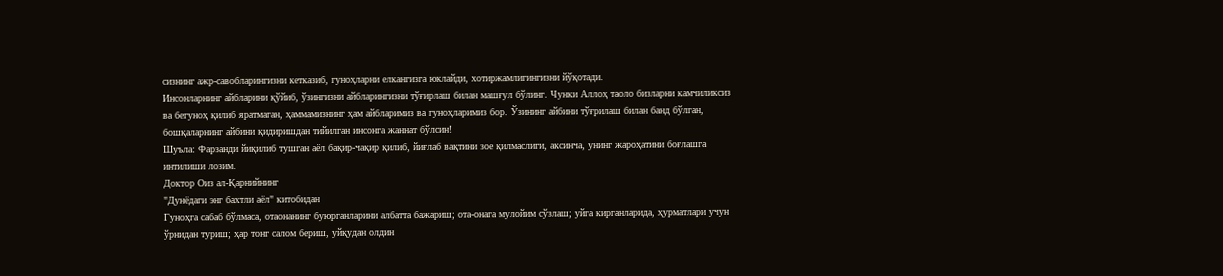сизнинг ажр-савобларингизни кетказиб, гуноҳларни елкангизга юклайди, хотиржамлигингизни йўқотади.
Инсонларнинг айбларини қўйиб, ўзингизни айбларингизни тўғирлаш билан машғул бўлинг. Чунки Аллоҳ таоло бизларни камчиликсиз ва бегуноҳ қилиб яратмаган, ҳаммамизнинг ҳам айбларимиз ва гуноҳларимиз бор. Ўзининг айбини тўғрилаш билан банд бўлган, бошқаларнинг айбини қидиришдан тийилган инсонга жаннат бўлсин!
Шуъла: Фарзанди йиқилиб тушган аёл бақир-чақир қилиб, йиғлаб вақтини зое қилмаслиги, аксинча, унинг жароҳатини боғлашга интилиши лозим.
Доктор Оиз ал-Қарнийнинг
"Дунёдаги энг бахтли аёл" китобидан
Гуноҳга сабаб бўлмаса, отаонанинг буюрганларини албатта бажариш; ота-онага мулойим сўзлаш; уйга кирганларида, ҳурматлари учун ўрнидан туриш; ҳар тонг салом бериш, уйқудан олдин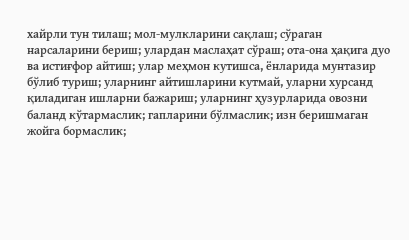хайрли тун тилаш; мол-мулкларини сақлаш; сўраган нарсаларини бериш; улардан маслаҳат сўраш; ота-она ҳақига дуо ва истиғфор айтиш; улар меҳмон кутишса, ёнларида мунтазир бўлиб туриш; уларнинг айтишларини кутмай, уларни хурсанд қиладиган ишларни бажариш; уларнинг ҳузурларида овозни баланд кўтармаслик; гапларини бўлмаслик; изн беришмаган жойга бормаслик;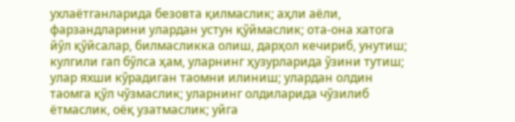ухлаётганларида безовта қилмаслик; аҳли аёли, фарзандларини улардан устун қўймаслик; ота-она хатога йўл қўйсалар, билмасликка олиш, дарҳол кечириб, унутиш; кулгили гап бўлса ҳам, уларнинг ҳузурларида ўзини тутиш; улар яхши кўрадиган таомни илиниш; улардан олдин таомга қўл чўзмаслик; уларнинг олдиларида чўзилиб ётмаслик, оёқ узатмаслик; уйга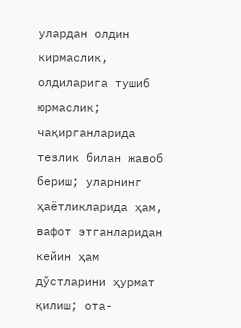улардан олдин кирмаслик, олдиларига тушиб юрмаслик; чақирганларида тезлик билан жавоб бериш; уларнинг ҳаётликларида ҳам, вафот этганларидан кейин ҳам дўстларини ҳурмат қилиш; ота-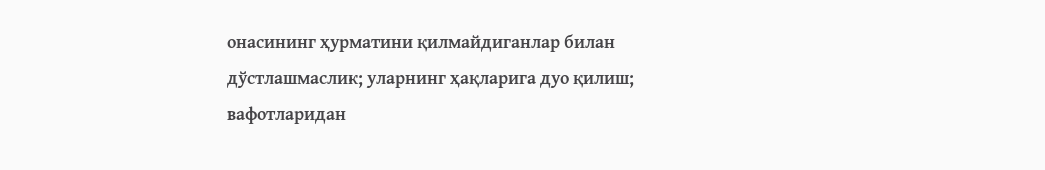онасининг ҳурматини қилмайдиганлар билан дўстлашмаслик; уларнинг ҳақларига дуо қилиш; вафотларидан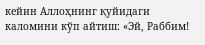кейин Аллоҳнинг қуйидаги каломини кўп айтиш: «Эй, Раббим!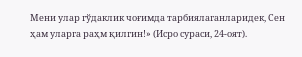Мени улар гўдаклик чоғимда тарбиялаганларидек, Сен ҳам уларга раҳм қилгин!» (Исро сураси, 24-оят).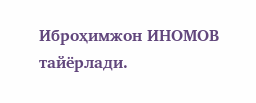Иброҳимжон ИНОМОВ тайёрлади.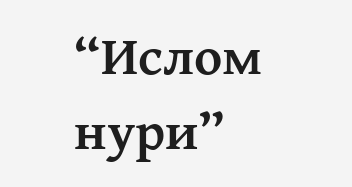“Ислом нури”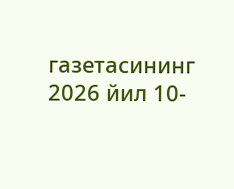газетасининг 2026 йил 10-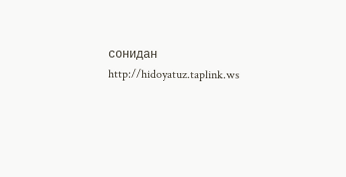сонидан
http://hidoyatuz.taplink.ws